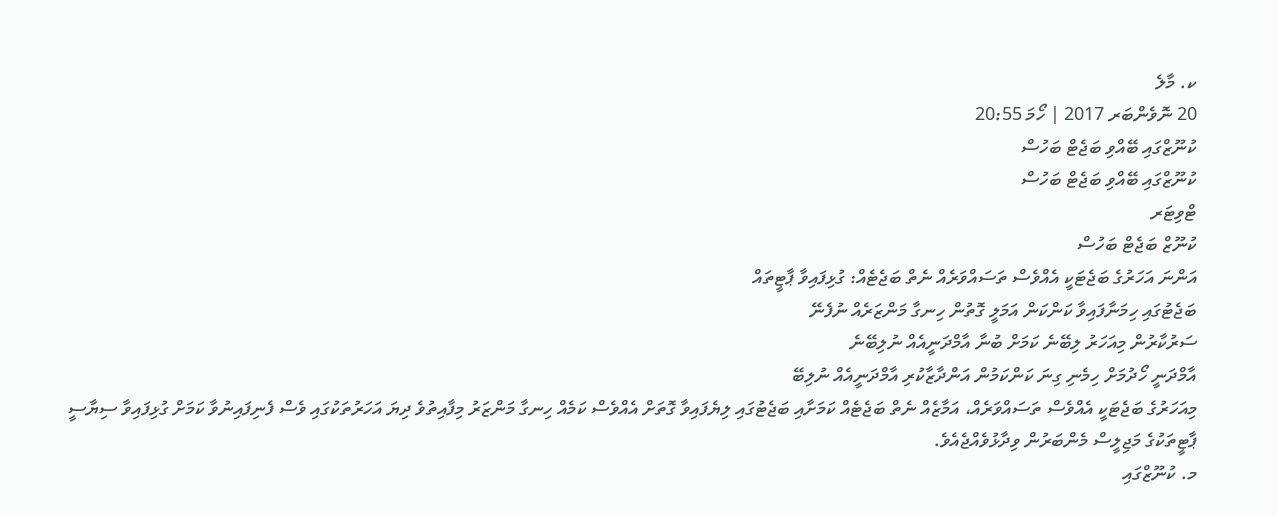ކ. މާލެ
20 ނޮވެންބަރ 2017 | ހޯމަ 20:55
ކުނޫޒްގައި ބޭއްވި ބަޖެޓް ބަހުސް
ކުނޫޒްގައި ބޭއްވި ބަޖެޓް ބަހުސް
ޓްވިޓަރ
ކުނޫޒް ބަޖެޓް ބަހުސް
އަންނަ އަހަރުގެ ބަޖެޓަކީ އެއްވެސް ތަސައްވަރެއް ނެތް ބަޖެޓެއް: ގުޅިފައިވާ ޕާޓީތައް
ބަޖެޓުގައި ހިމަނާފައިވާ ކަންކަން އަމަލީ ގޮތުން ހިނގާ މަންޒަރެއް ނުފެނޭ
ސަރުކާރުން މިއަހަރު ލިބޭނެ ކަމަށް ބުނާ އާމްދަނީއެއް ނުލިބޭނެ
އާމްދަނީ ހޯދުމަށް ހިމެނި ގިނަ ކަންކަމުން އަންދާޒާކުރި އާމްދަނީއެއް ނުލިބޭ
މިއަހަރުގެ ބަޖެޓަކީ އެއްވެސް ތަސައްވަރެއް، އަމާޒެއް ނެތް ބަޖެޓެއް ކަމަށާއި ބަޖެޓުގައި ލިޔެފައިވާ ގޮތަށް އެއްވެސް ކަމެއް ހިނގާ މަންޒަރު މިފާއިތުވެ ދިޔަ އަހަރުތަކުގައި ވެސް ފެނިފައިނުވާ ކަމަށް ގުޅިފައިވާ ސިޔާސީ ޕާޓީތަކުގެ މަޖިލީސް މެންބަރުން ވިދާޅުވެއްޖެއެވެ.
މ. ކުނޫޒްގައި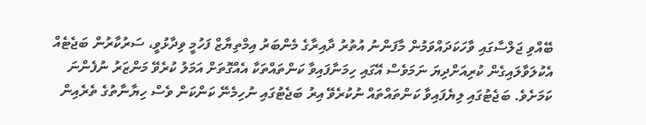ބޭއްވި ޖަލްސާގައި ވާހަކަދައްވަމުން މާފަންނު އުތުރު ދާއިރާގެ މެންބަރު އިމްތިޔާޒް ފަހުމީ ވިދާޅުވީ، ސަރުކާރުން ބަޖެޓެއް އެކުލަވާލައިގެން ކުރިއަށްދިޔަ ނަމަވެސް އޭގައި ހިމަނާފައިވާ ކަންތައްތަކާ އެއްގޮތަށް އަމަލު ކުރެވޭ މަންޒަރު ނުފެންނަ ކަމަށެވެ. ބަޖެޓުގައި ލިޔެފައިވާ ކަންތައްތައް ނުކުރެވޭ އިރު ބަޖެޓުގައި ނުހިމެނޭ ކަންކަން ވެސް ހިޔާނާތުގެ ތެރެއިން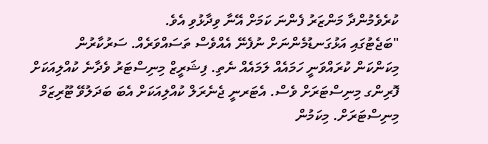ކުރެވެމުންދާ މަންޒަރު ފެންނަ ކަމަށް އޭނާ ވިދާޅުވި އެވެ.
"ބަޖެޓުގައި އަޅުގަނޑުމެންނަށް ނުފެނޭ އެއްވެސް ތަސައްވަރެއް. ސަރުކާރުން މިކަންކަން ކުރައްވަނީ ހަމައެއް ލަމައެއް ނެތި. ފިޝަރީޒް މިނިސްޓަރު ވެދާނެ ކުއްލިއަކަށް ފޮރިންގ މިނިސްޓަރަށް ވެސް. އެޓަރނީ ޖެނެރަލް ކުއްލިއަކަށް އެބަ ބަދަލުވޭ ޓޫރިޒަމް މިނިސްޓަރަށް. މިކަމުން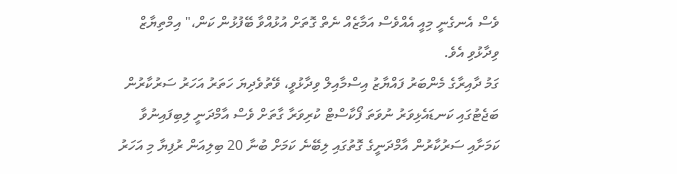ވެސް އެނގެނީ މިއީ އެއްވެސް އަމާޒެއް ނެތް ގޮތަށް އުޅުއްވާ ބޭފުޅުން ކަން،" އިމްތިޔާޒް ވިދާޅުވި އެވެ.
ގަމު ދާއިރާގެ މެންބަރު ފައްޔާޒު އިސްމާއިލް ވިދާޅުވީ، ވޭތުވެދިޔަ ހަތަރު އަހަރު ސަރުކާރުން ބަޖެޓުގައި ކަނޑައެޅިވަރު ނުވަތަ ފޯކާސްޓް ކުރިވަރާ ގާތަށް ވެސް އާމްދަނީ ލިބިފައިނުވާ ކަމަށާއި ސަރުކާރުން އާމްދަނީގެ ގޮތުގައި ލިބޭނެ ކަމަށް ބުނާ 20 ބިލިއަން ރުފިޔާ މި އަހަރު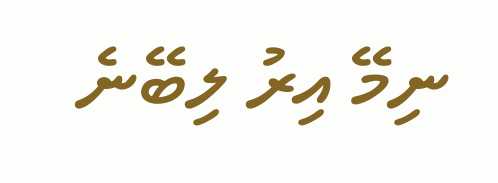ނިމޭ އިރު ލިބޭނެ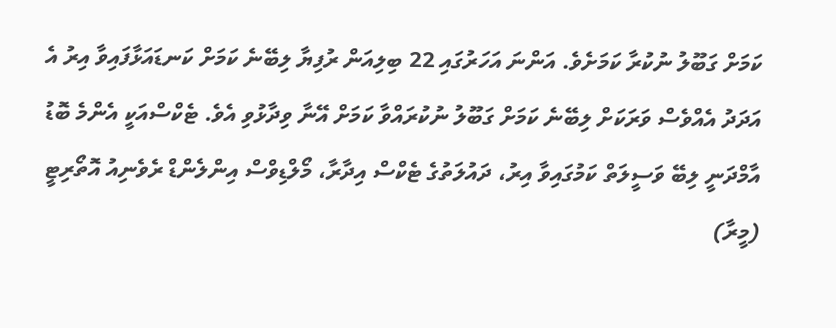ކަމަށް ގަބޫލު ނުކުރާ ކަމަށެވެ. އަންނަ އަހަރުގައި 22 ބިލިއަން ރުފިޔާ ލިބޭނެ ކަމަށް ކަނޑައަޅާފައިވާ އިރު އެ އަދަދު އެއްވެސް ވަރަކަށް ލިބޭނެ ކަމަށް ގަބޫލު ނުކުރައްވާ ކަމަށް އޭނާ ވިދާޅުވި އެވެ. ޓެކްސްއަކީ އެންމެ ބޮޑު އާމްދަނީ ލިބޭ ވަސީލަތް ކަމުގައިވާ އިރު، ދައުލަތުގެ ޓެކްސް އިދާރާ، މޯލްޑިވްސް އިންލެންޑް ރެވެނިއު އޮތޯރިޓީ (މީރާ)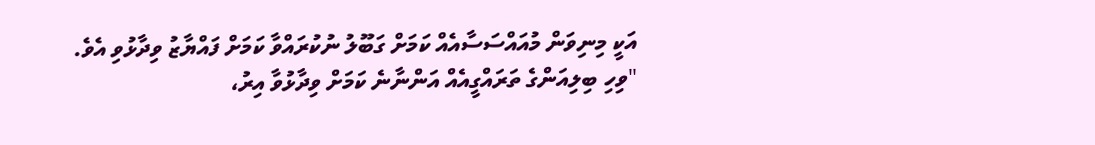އަކީ މިނިވަން މުއައްސަސާއެއް ކަމަށް ގަބޫލު ނުކުރައްވާ ކަމަށް ފައްޔާޒު ވިދާޅުވި އެވެ.
"ވިހި ބިލިއަންގެ ތަރައްގީއެއް އަންނާނެ ކަމަށް ވިދާޅުވާ އިރު،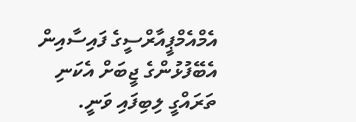އެމްއެމްޕީއާރްސީގެ ފައިސާއިން އެބޭފުޅުންގެ ޖީބަށް އެކަނި ތަރައްގީ ލިބިފައި ވަނީ.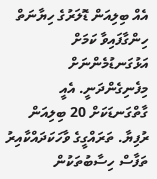އެއް ބިލިއަން ޑޮލަރުގެ ހިޔާނަތް ހިންގާފައިވާ ކަމަށް އަޅުގަނޑުމެންނަށް މިފެނިގެންދަނީ. އެއީ ގާތްގަނޑަކަށް 20 ބިލިއަން ރުފިޔާ. ތަރައްގީގެ ވާހަކަދައްކާއިރު ތަފާސް ހިސާބުތަކުން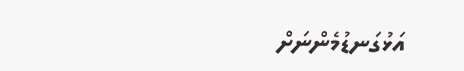އަޅުގަނޑުމެންނަށް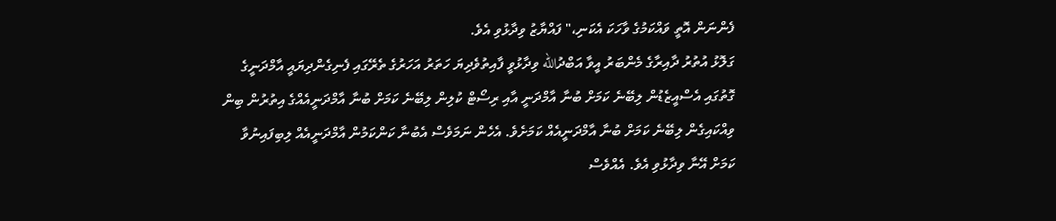ފެންނަން އޮތީ ވައްކަމުގެ ވާހަކަ އެކަނި،" ފައްޔާޒު ވިދާޅުވި އެވެ.
ގަލޮޅު އުތުރު ދާއިރާގެ މެންބަރު އީވާ އަބްދުالله ވިދާޅުވީ ފާއިތުވެދިޔަ ހަތަރު އަހަރުގެ ތެރޭގައި ފެނިގެންދިޔައީ އާމްދަނީގެ ގޮތުގައި އެސްއީޒެޑުން ލިބޭނެ ކަމަށް ބުނާ އާމްދަނީ އާއި ރިސޯޓް ކުލިން ލިބޭނެ ކަމަށް ބުނާ އާމްދަނީއެއްގެ އިތުރުން ބިން ވިއްކައިގެން ލިބޭނެ ކަމަށް ބުނާ އާމްދަނީއެއް ކަމަށެވެ. އެހެން ނަމަވެސް އެބުނާ ކަންކަމުން އާމްދަނީއެއް ލިބިފައިނުވާ ކަމަށް އޭނާ ވިދާޅުވި އެވެ. އެއްވެސް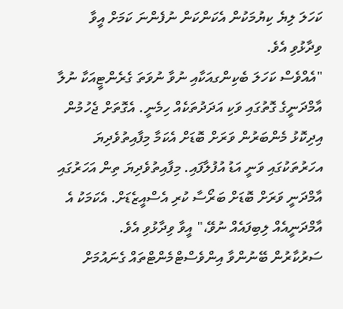ކަހަލަ ލިޔެ ކިޔުމަކުން އެކަންކަން ނުފެންނަ ކަމަށް އީވާ ވިދާޅުވި އެވެ.
"އެއްވެސް ކަހަލަ ބެކިންގއަކާއި ނުވާ ނުވަތަ ގެރެންޓީއަކާ ނުލާ އާމްދަނީގެ ގޮތުގައި ވަކި އަދަދުތަކެއް ހިމެނީ. އެގޮތަށް ޖެހުމުން އިދިކޮޅު މެންބަރުން ވަރަށް ބޮޑަށް އެކަމާ މިފާއިތުވެދިޔަ އހަރުތަކުގައި ވަނީ އަޑު އުފުލާފައި. މިފާއިތުވެދިޔަ ތިން އަހަރުގައި އާމްދަނީ ވަރަށް ބޮޑަށް ބަރޯސާ ކުރި އެސްއީޒެޑަށް. އެކަމަކު އެ އާމްދަނީއެއް ލިބިފައެއް ނުވޭ،" އީވާ ވިދާޅުވި އެވެ.
ސަރުކާރުން ބޭނުންވާ އިންވެސްޓްމެންޓްތައް ގެނައުމަށް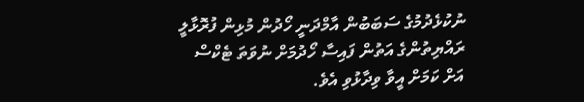ނުކުޅެދުމުގެ ސަބަބުން އާމްދަނީ ހޯދުން މުޅިން ފުރޮޅާލީ ރައްޔިތުންގެ އަތުން ފައިސާ ހޯދުމަށް ނުވަތަ ޓެކްސް އަށް ކަމަށް އީވާ ވިދާޅުވި އެވެ.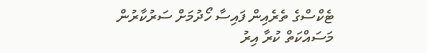ޓެކްސްގެ ތެރެއިން ފައިސާ ހޯދުމަށް ސަރުކާރުން މަސައްކަތް ކުރާ އިރު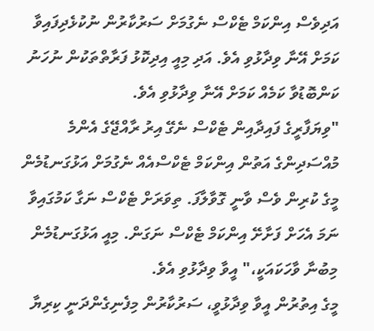އަދިވެސް އިންކަމް ޓެކްސް ނެގުމަށް ސަރުކާރުން ނުކުޅެދިފައިވާ ކަމަށް އޭނާ ވިދާޅުވި އެވެ. އަދި މިއީ އިދިކޮޅު ފަރާތްތަކުން ނުހަނު ކަންބޮޑުވާ ކަމެއް ކަމަށް އޭނާ ވިދާޅުވި އެވެ.
"ވިޔަފާރީގެ ފައިދާއިން ޓެކްސް ނެގޭ އިރު ރާއްޖޭގެ އެންމެ މުއްސަދިންގެ އަތުން އިންކަމް ޓެކްސްއެއް ނެގުމަށް އަޅުގަނޑުމެން މީގެ ކުރިން ވެސް ވާނީ ގޮވާލާފަ. ތިވަރަށް ޓެކްސް ނަގާ ކަމުގައިވާ ނަމަ އެހަށް ފަށާށޭ އިންކަމް ޓެކްސް ނަގަން. މިއީ އަޅުގަނޑުމެން މިބުނާ ވާހަކައަކީ،" އީވާ ވިދާޅުވި އެވެ.
މީގެ އިތުރުން އީވާ ވިދާޅުވީ، ސަރުކާރުން މިފެނިގެންދަނީ ކިރިޔާ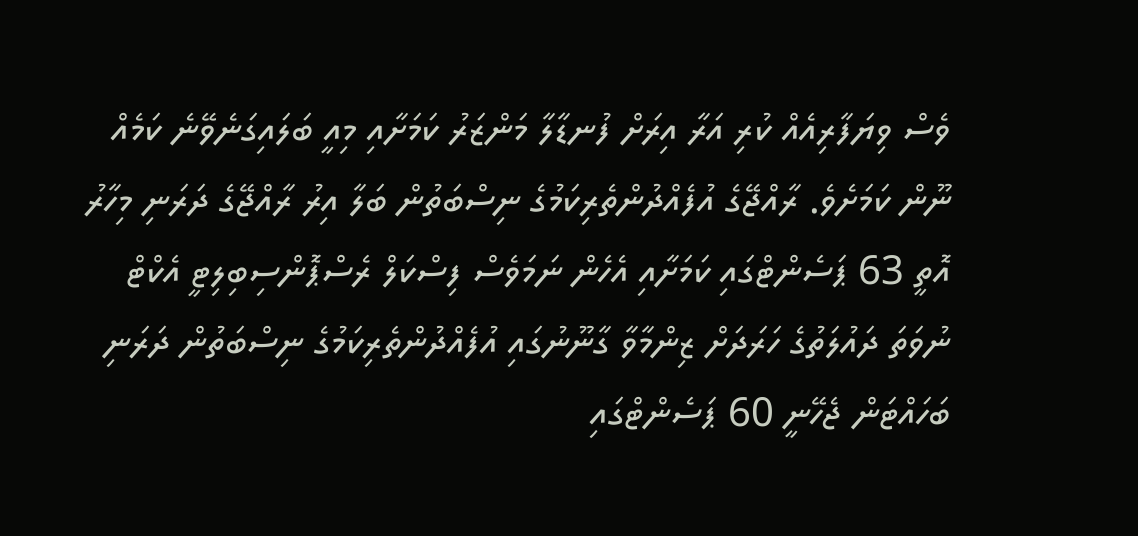ވެސް ވިޔަފާރިއެއް ކުރި އަރާ އިރަށް ފުނޑާލާ މަންޒަރު ކަމަށާއި މިއީ ބަލައިގަނެވޭނެ ކަމެއް ނޫން ކަމަށެވެ. ރާއްޖޭގެ އުފެއްދުންތެރިކަމުގެ ނިސްބަތުން ބަލާ އިރު ރާއްޖޭގެ ދަރަނި މިހާރު އޮތީ 63 ޕަސެންޓްގައި ކަމަށާއި އެހެން ނަމަވެސް ފިސްކަލް ރެސްޕޮންސިބިލިޓީ އެކްޓް ނުވަތަ ދައުލަތުގެ ހަރަދަށް ޒިންމާވާ ގާނޫނުގައި އުފެއްދުންތެރިކަމުގެ ނިސްބަތުން ދަރަނި ބަހައްޓަން ޖެހޭނީ 60 ޕަސެންޓްގައި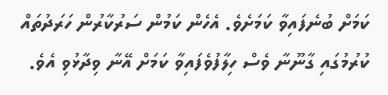ކަމަށް ބުނެފައިވާ ކަމަށެވެ. އެހެން ކަމުން ސަރުކާރުން ހަރަދުތައް ކުރުމުގައި ގާނޫނާ ވެސް ހިލާފުވެފައިވާ ކަމަށް އޭނާ ވިދާޅުވި އެވެ.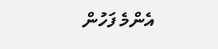އެންމެ ފަހުން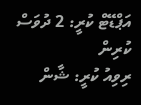އަޕްޑޭޓް ކުރީ: 2 ދުވަސް ކުރިން
ރިވިއު ކުރީ: ޝާން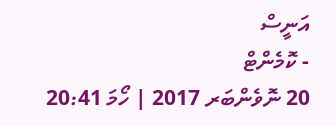އަނީސް
- ކޮމެންޓް
20 ނޮވެންބަރ 2017 | ހޯމަ 20:41